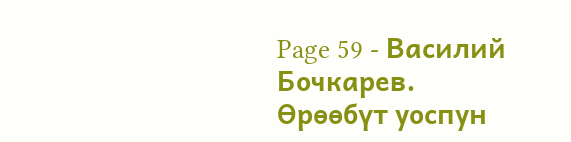Page 59 - Василий Бочкарев. Өрөөбүт уоспун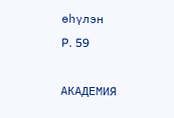өһүлэн
P. 59

АКАДЕМИЯ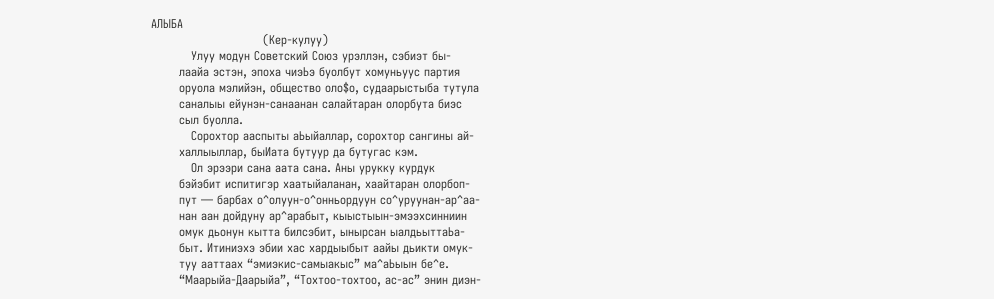АЛЫБА
                            (Кер-кулуу)
          Улуу модун Советский Союз урэллэн, сэбиэт бы-
       лаайа эстэн, эпоха чиэЬэ буолбут хомуньуус партия
       оруола мэлийэн, общество оло$о, судаарыстыба тутула
       саналыы ейунэн-санаанан салайтаран олорбута биэс
       сыл буолла.
          Сорохтор ааспыты аЬыйаллар, сорохтор сангины ай-
       халлыыллар, быИата бутуур да бутугас кэм.
          Ол эрээри сана аата сана. Аны урукку курдук
       бэйэбит испитигэр хаатыйаланан, хаайтаран олорбоп-
       пут — барбах о^олуун-о^онньордуун со^уруунан-ар^аа-
       нан аан дойдуну ар^арабыт, кыыстыын-эмээхсинниин
       омук дьонун кытта билсэбит, ынырсан ыалдьыттаЬа-
       быт. Итиниэхэ эбии хас хардыыбыт аайы дьикти омук-
       туу ааттаах “эмиэкис-самыакыс” ма^аЬыын бе^е.
       “Маарыйа-Даарыйа”, “Тохтоо-тохтоо, ас-ас” энин диэн-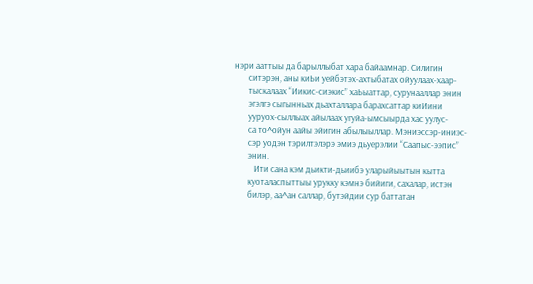нэри ааттыы да барыллыбат хара байаамнар. Силигин
       ситэрэн, аны киЬи уейбэтэх-ахтыбатах ойуулаах-хаар-
       тыскалаах “Иикис-сиэкис” хаЬыаттар, сурунааллар энин
       эгэлгэ сыгынньах дьахталлара барахсаттар киИини
       ууруох-сыллыах айылаах угуйа-ымсыырда хас уулус-
       са то^ойун аайы эйигин абылыыллар. Мэниэссэр-иниэс-
       сэр уодэн тэрилтэлэрэ эмиэ дьуерэлии “Саапыс-ээпис”
       энин.
          Ити сана кэм дьикти-дьиибэ уларыйыытын кытта
       куоталаспыттыы урукку кэмнэ бийиги, сахалар, истэн
       билэр, аа^ан саллар, бутэйдии сур баттатан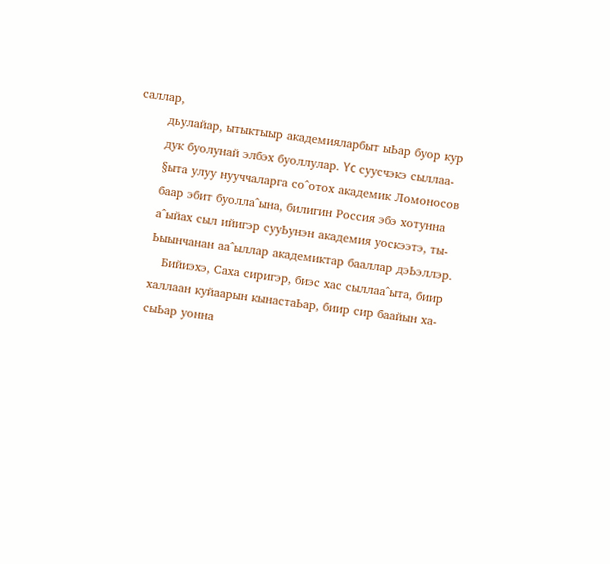саллар,
       дьулайар, ытыктыыр академияларбыт ыЬар буор кур
       дук буолунай элбэх буоллулар. Yc суусчэкэ сыллаа-
       §ыта улуу нууччаларга со^отох академик Ломоносов
       баар эбит буолла^ына, билигин Россия эбэ хотунна
       а^ыйах сыл ийигэр сууЬунэн академия уоскээтэ, ты-
       Ьыынчанан аа^ыллар академиктар бааллар дэЬэллэр.
          Бийиэхэ, Саха сиригэр, биэс хас сыллаа^ыта, биир
       халлаан куйаарын кынастаЬар, биир сир баайын ха-
       сыЬар уонна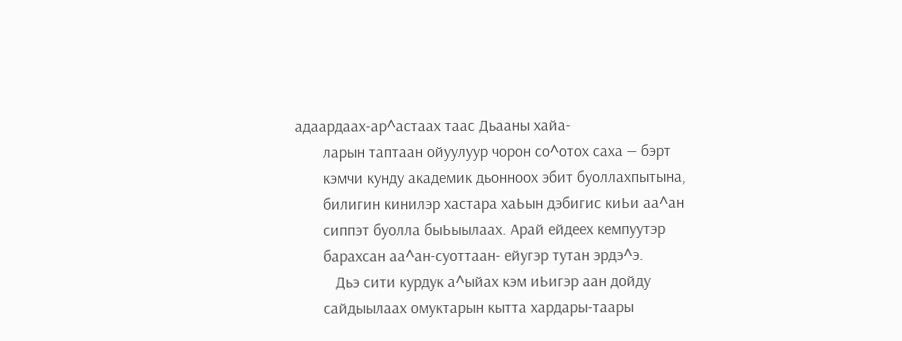адаардаах-ар^астаах таас Дьааны хайа-
       ларын таптаан ойуулуур чорон со^отох саха — бэрт
       кэмчи кунду академик дьонноох эбит буоллахпытына,
       билигин кинилэр хастара хаЬын дэбигис киЬи аа^ан
       сиппэт буолла быЬыылаах. Арай ейдеех кемпуутэр
       барахсан аа^ан-суоттаан- ейугэр тутан эрдэ^э.
          Дьэ сити курдук а^ыйах кэм иЬигэр аан дойду
       сайдыылаах омуктарын кытта хардары-таары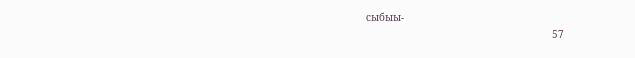сыбыы-
                                                              57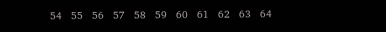54   55   56   57   58   59   60   61   62   63   64